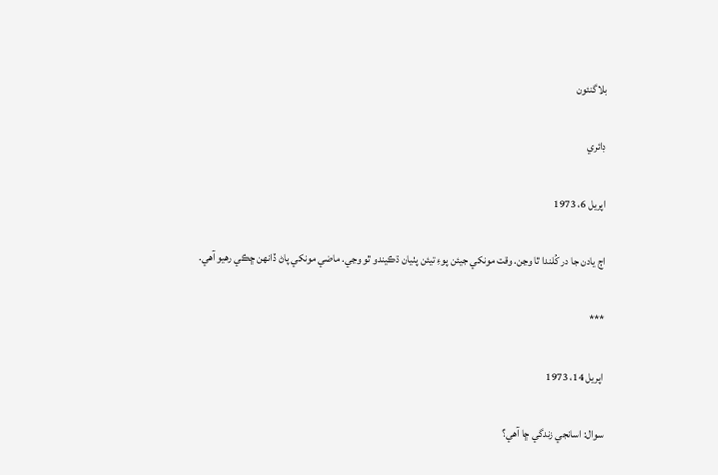بلاگنئون

ڊائري

اپريل 6، 1973

اڄ يادن جا در کُلندا ٿا وڃن. وقت مونکي جيئن پوءِ تيئن پٺيان ڌڪيندو ٿو وڃي. ماضي مونکي پاڻ ڏانهن ڇڪي رهيو آهي.

***

اپريل 14، 1973

سوال: اسانجي زندگي ڇا آهي؟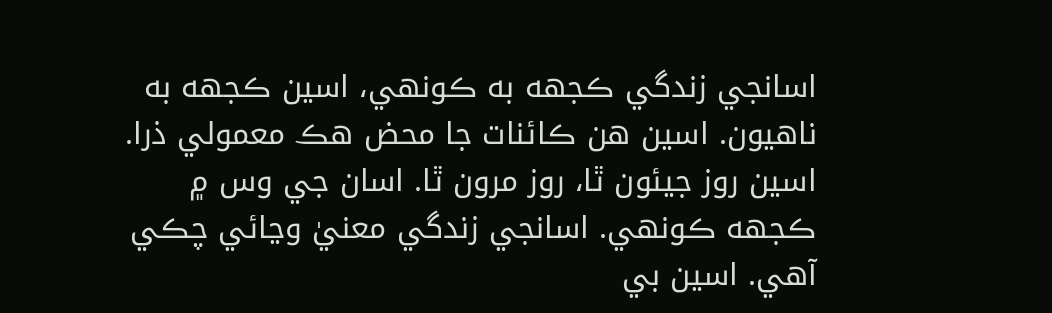اسانجي زندگي ڪجهه به ڪونهي، اسين ڪجهه به ناهيون. اسين هن ڪائنات جا محض هڪ معمولي ذرا. اسين روز جيئون ٿا، روز مرون ٿا. اسان جي وس ۾ ڪجهه ڪونهي. اسانجي زندگي معنيٰ وڃائي چڪي آهي. اسين بي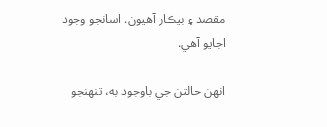مقصد ۽ بيڪار آهيون. اسانجو وجود اجايو آهي.

انهن حالتن جي باوجود به، تنهنجو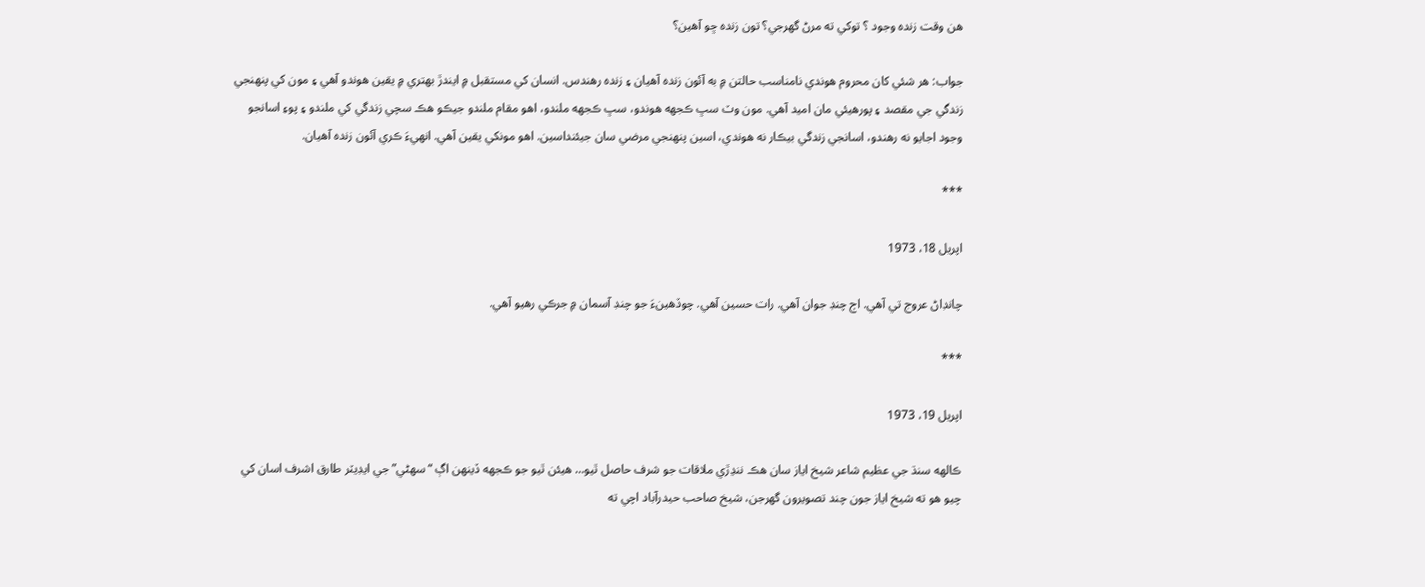هن وقت زنده وجود ؟ توکي ته مرڻ گهرجي؟ تون زنده ڇو آهين؟

جواب: هر شئي کان محروم هوندي نامناسب حالتن ۾ به آئون زنده آهيان ۽ زنده رهندس. انسان کي مستقبل ۾ ايندڙ بهتري ۾ يقين هوندو آهي ۽ مون کي پنهنجي زندگي جي مقصد ۽ پورهيئي مان اميد آهي. مون وٽ سڀ ڪجهه هوندو، سڀ ڪجهه ملندو، اهو مقام ملندو جيڪو هڪ سچي زندگي کي ملندو ۽ پوءِ اسانجو وجود اجايو نه رهندو، اسانجي زندگي بيڪار نه هوندي، اسين پنهنجي مرضي سان جيئنداسين. اهو مونکي يقين آهي. انهيءَ ڪري آئون زنده آهيان.

***

اپريل 18، 1973

چانڊاڻ عروج تي آهي. اڄ چنڊ جوان آهي. رات حسين آهي. چوڏهينءَ جو چنڊ آسمان ۾ جرڪي رهيو آهي.

***

اپريل 19، 1973

ڪالهه سنڌ جي عظيم شاعر شيخ اياز سان هڪ ننڍڙي ملاقات جو شرف حاصل ٿيو… هيئن ٿيو جو ڪجهه ڏينهن اڳ “سهڻي” جي ايڊيٽر طارق اشرف اسان کي چيو هو ته شيخ اياز جون چند تصويرون گهرجن، شيخ صاحب حيدرآباد اچي ته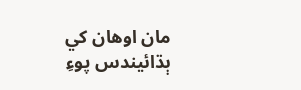مان اوهان کي ٻڌائيندس پوءِ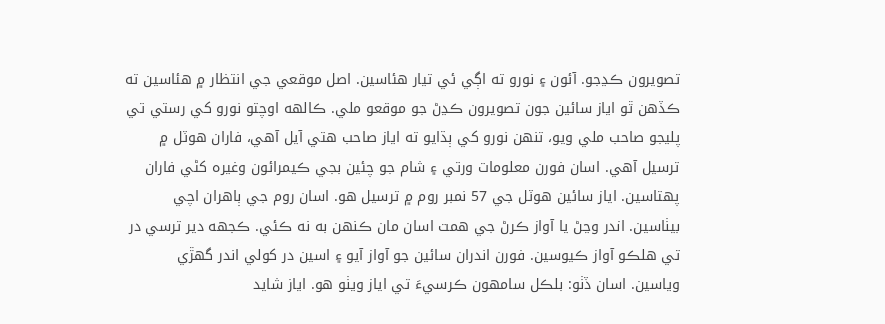تصويرون ڪڍجو. آئون ۽ نورو ته اڳي ئي تيار هئاسين. اصل موقعي جي انتظار ۾ هئاسين ته ڪڏهن ٿو اياز سائين جون تصويرون ڪڍڻ جو موقعو ملي. ڪالهه اوچتو نورو کي رستي تي پليجو صاحب ملي ويو، تنهن نورو کي ٻڌايو ته اياز صاحب هتي آيل آهي، فاران هوٽل ۾ ترسيل آهي. اسان فورن معلومات ورتي ۽ شام جو چئين بجي ڪيمرائون وغيره کڻي فاران پهتاسين. اياز سائين هوٽل جي 57 نمبر روم ۾ ترسيل هو. اسان روم جي ٻاهران اچي بيٺاسين. اندر وڃڻ يا آواز ڪرڻ جي همت اسان مان ڪنهن به نه ڪئي. ڪجهه دير ترسي در تي هلڪو آواز ڪيوسين. فورن اندران سائين جو آواز آيو ۽ اسين در کولي اندر گهڙي وياسين. اسان ڏٺو: بلڪل سامهون ڪرسيءَ تي اياز ويٺو هو. اياز شايد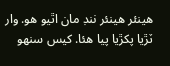هينئر هينئر ننڊ مان اٿيو هو. وار ٽڙيا پکڙيا پيا هئا. کيس سنهو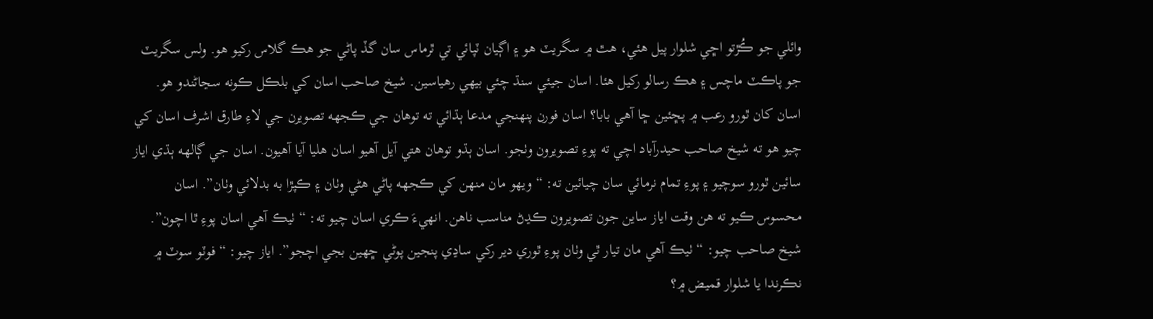وائلي جو ڪُڙتو اڇي شلوار پيل هئي، هٿ ۾ سگريٽ هو ۽ اڳيان ٽپائي تي ٿرماس سان گڏ پاڻي جو هڪ گلاس رکيو هو. ولس سگريٽ جو پاڪٽ ماچس ۽ هڪ رسالو رکيل هئا. اسان جيئي سنڌ چئي بيهي رهياسين. شيخ صاحب اسان کي بلڪل ڪونه سڃاڻندو هو. اسان کان ٿورو رعب ۾ پڇئين ڇا آهي بابا؟ اسان فورن پنهنجي مدعا ٻڌائي ته توهان جي ڪجهه تصويرن جي لاءِ طارق اشرف اسان کي چيو هو ته شيخ صاحب حيدرآباد اچي ته پوءِ تصويرون وٺجو. اسان ٻڌو توهان هتي آيل آهيو اسان هليا آيا آهيون. اسان جي ڳالهه ٻڌي اياز سائين ٿورو سوچيو ۽ پوءِ تمام نرمائي سان چيائين ته: “ويهو مان منهن کي ڪجهه پاڻي هڻي وٺان ۽ ڪپڙا به بدلائي وٺان”. اسان محسوس ڪيو ته هن وقت اياز ساين جون تصويرون ڪڍڻ مناسب ناهن. انهيءَ ڪري اسان چيو ته: “ٺيڪ آهي اسان پوءِ ٿا اچون”. شيخ صاحب چيو: “ٺيڪ آهي مان تيار ٿي وٺان پوءِ ٿوري دير رکي ساڍي پنجين پوڻي ڇهين بجي اچجو”. اياز چيو: “فوٽو سوٽ ۾ نڪرندا يا شلوار قميض ۾؟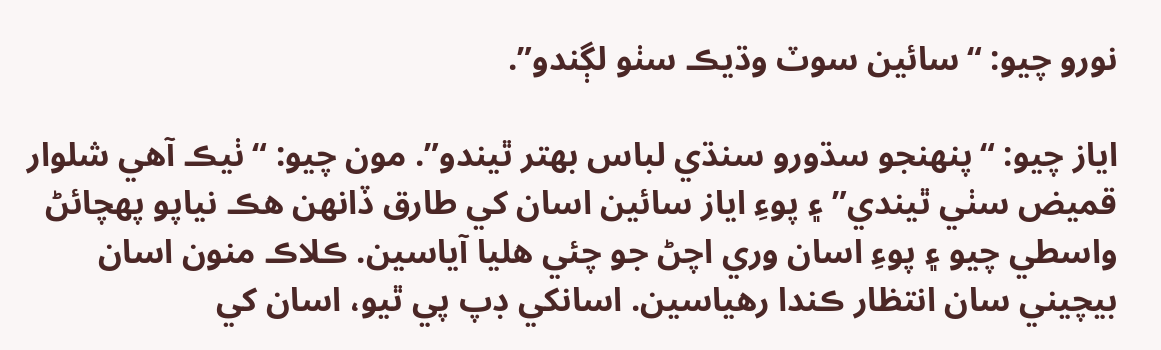نورو چيو: “سائين سوٽ وڌيڪ سٺو لڳندو”.

اياز چيو: “پنهنجو سڌورو سنڌي لباس بهتر ٿيندو”. مون چيو: “ٺيڪ آهي شلوار قميض سٺي ٿيندي” ۽ پوءِ اياز سائين اسان کي طارق ڏانهن هڪ نياپو پهچائڻ واسطي چيو ۽ پوءِ اسان وري اچڻ جو چئي هليا آياسين. ڪلاڪ منون اسان بيچيني سان انتظار ڪندا رهياسين. اسانکي ڊپ پي ٿيو، اسان کي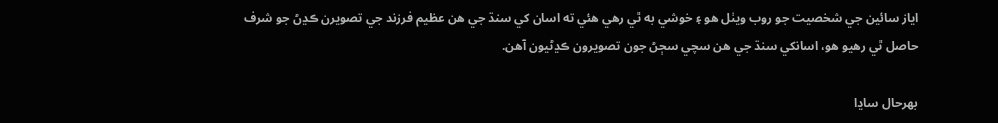اياز سائين جي شخصيت جو روب ويٺل هو ۽ خوشي به ٿي رهي هئي ته اسان کي سنڌ جي هن عظيم فرزند جي تصويرن ڪڍڻ جو شرف حاصل ٿي رهيو هو، اسانکي سنڌ جي هن سچي سڄڻ جون تصويرون ڪڍڻيون آهن.

بهرحال ساڍا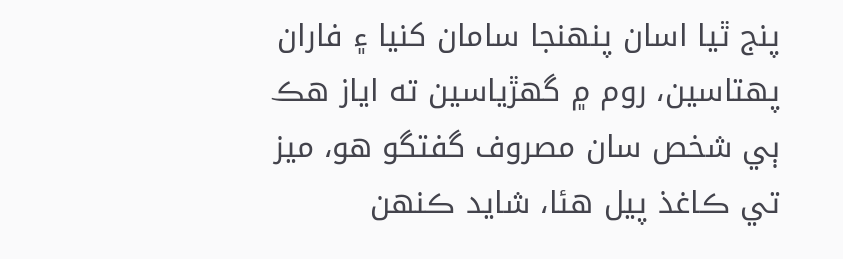پنج ٿيا اسان پنهنجا سامان کنيا ۽ فاران پهتاسين، روم ۾ گهڙياسين ته اياز هڪ ٻي شخص سان مصروف گفتگو هو، ميز تي ڪاغذ پيل هئا، شايد ڪنهن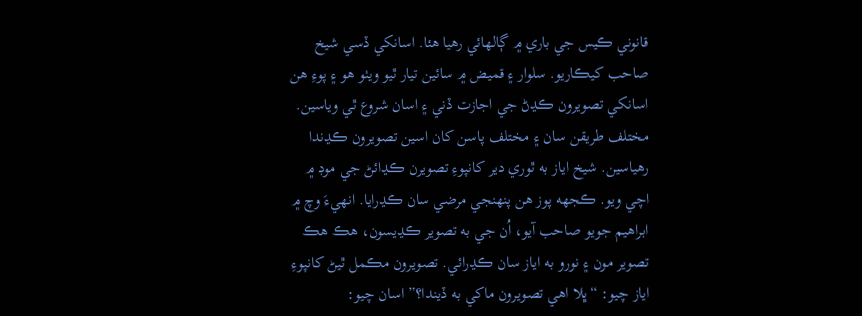قانوني ڪيس جي باري ۾ ڳالهائي رهيا هئا. اسانکي ڏسي شيخ صاحب کيڪاريو. سلوار ۽ قميض ۾ سائين تيار ٿيو ويٺو هو ۽ پوءِ هن اسانکي تصويرون ڪڍڻ جي اجازت ڏني ۽ اسان شروع ٿي وياسين. مختلف طريقن سان ۽ مختلف پاسن کان اسين تصويرون ڪڍندا رهياسين. شيخ اياز به ٿوري دير کانپوءِ تصويرن ڪڍائڻ جي موڊ ۾ اچي ويو. ڪجهه پوز هن پنهنجي مرضي سان ڪڍرايا. انهيءَ وچ ۾ ابراهيم جويو صاحب آيو، اُن جي به تصوير ڪڍيسون، هڪ هڪ تصوير مون ۽ نورو به اياز سان ڪڍرائي. تصويرون مڪمل ٿيڻ کانپوءِ اياز چيو: “ڀلا اهي تصويرون ماکي به ڏيندا؟” اسان چيو: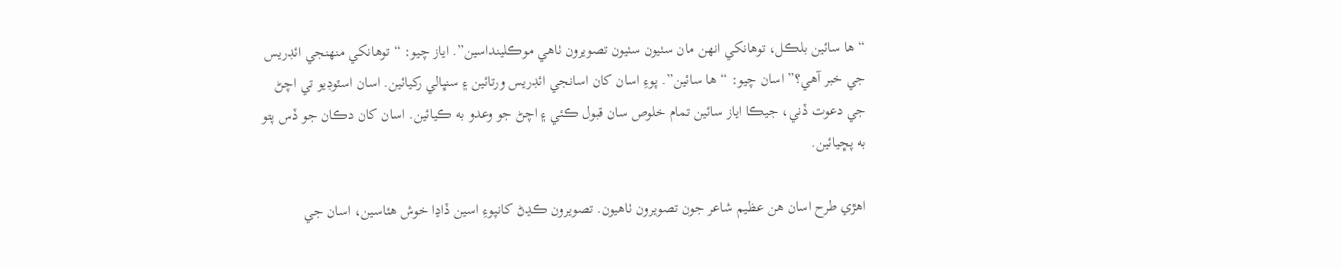“ها سائين بلڪل، توهانکي انهن مان سٺيون سٺيون تصويرون ٺاهي موڪلينداسين”. اياز چيو: “توهانکي منهنجي ائڊريس جي خبر آهي؟” اسان چيو: “ها سائين”. پوءِ اسان کان اسانجي ائڊريس ورتائين ۽ سنڀالي رکيائين. اسان اسٽوڊيو تي اچڻ جي دعوت ڏني، جيڪا اياز سائين تمام خلوص سان قبول ڪئي ۽ اچڻ جو وعدو به ڪيائين. اسان کان دڪان جو ڏس پتو به پڇيائين.

اهڙي طرح اسان هن عظيم شاعر جون تصويرون ٺاهيون. تصويرون ڪڍڻ کانپوءِ اسين ڏاڍا خوش هئاسين، اسان جي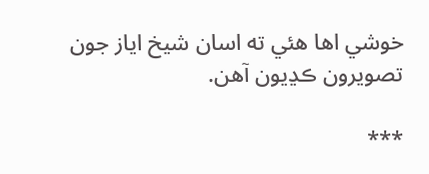خوشي اها هئي ته اسان شيخ اياز جون تصويرون ڪڍيون آهن.

***